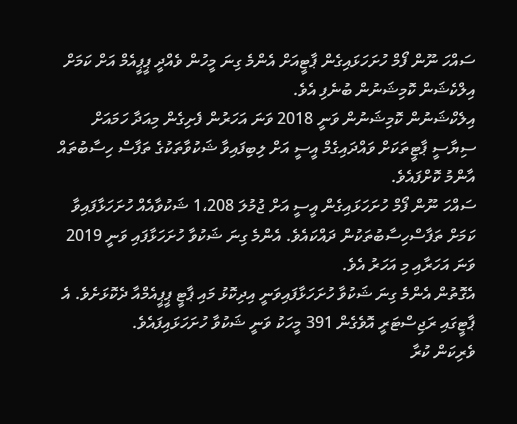ސައްހަ ނޫން ފޯމް ހުށަހަޅައިގެން ޕާޓީއަށް އެންމެ ގިނަ މީހުން ވެއްދީ ޕީޕީއެމް އަށް ކަމަށް އިލްކެޝަން ކޮމިޝަނުން ބުނެފި އެވެ.
އިލެކްޝަނުން ކޮމިޝަނުން ވަނީ 2018 ވަނަ އަހަރުން ފެށިގެން މިއަދާ ހަމައަށް ސިޔާސީ ޕާޓީތަކަށް ވައްދައިގެމް އީސީ އަށް ލިބިފައިވާ ޝަކުވާތަކުގެ ތަފާސް ހިސާބުތައް އާންމު ކޮށްފައެވެ.
ސައްހަ ނޫން ފޯމް ހުށަހަޅައިގެން އީސީ އަށް ޖުމުލަ 1،208 ޝަކުވާއެއް ހުށަހަޅާފައިވާ ކަމަށް ތަފާސްހިސާބުތަކުން ދައްކައެވެ. އެންމެ ގިނަ ޝަކުވާ ހުށަހަޅާފައި ވަނީ 2019 ވަނަ އަހަރާއި މި އަހަރު އެވެ.
އެގޮތުން އެންމެ ގިނަ ޝަކުވާ ހުށަހަޅާފައިވަނީ އިދިކޮޅު މައި ޕާޓީ ޕީޕީއެމްއާ ދެކޮޅަށެވެ. އެ ޕާޓީގައި ރަޖިސްޓަރީ އޮވެގެން 391 މީހަކު ވަނީ ޝަކުވާ ހުށަހަޅައިފައެވެ.
ވެރިކަން ކުރާ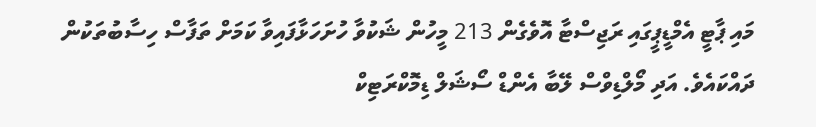މައި ޕާޓީ އެމްޑީޕީގައި ރަޖިސްޓާ އޮވެގެން 213 މީހުން ޝަކުވާ ހުށަހަޅާފައިވާ ކަމަށް ތަފާސް ހިސާބުތަކުން ދައްކައެވެ. އަދި މޯލްޑިވްސް ލޭބާ އެންޑް ސޯޝަލް ޑިމޮކްރަޓިކް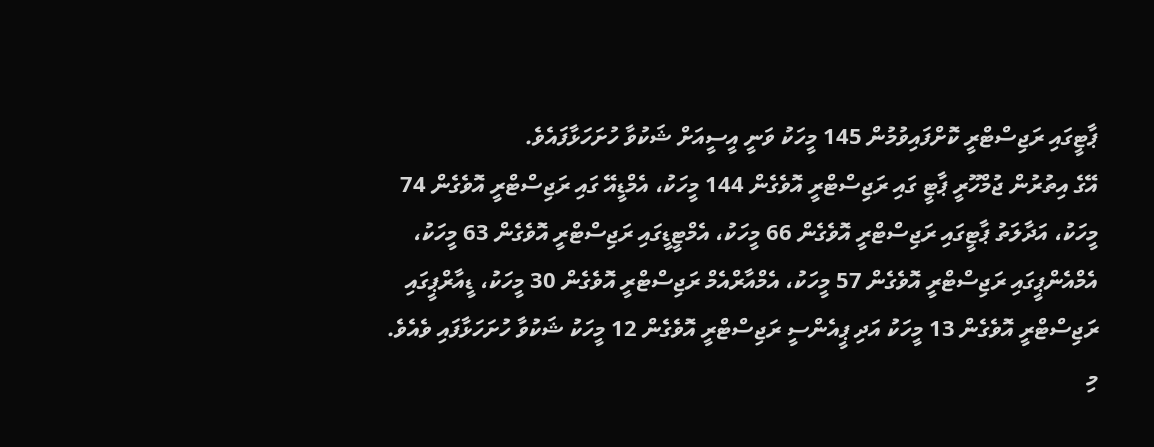ޕާޓީގައި ރަޖިސްޓްރީ ކޮށްފައިވުމުން 145 މީހަކު ވަނީ އީސީއަށް ޝަކުވާ ހުށަހަޅާފައެވެ.
އޭގެ އިތުރުން ޖުމްހޫރީ ޕާޓީ ގައި ރަޖިސްޓްރީ އޮވެގެން 144 މީހަކު، އެމްޑީއޭ ގައި ރަޖިސްޓްރީ އޮވެގެން 74 މީހަކު، އަދާލަތު ޕާޓީގައި ރަޖިސްޓްރީ އޮވެގެން 66 މީހަކު، އެމްޓީޑީގައި ރަޖިސްޓްރީ އޮވެގެން 63 މީހަކު، އެމްއެންޕީގައި ރަޖިސްޓްރީ އޮވެގެން 57 މީހަކު، އެމްއާރްއެމް ރަޖިސްޓްރީ އޮވެގެން 30 މީހަކު، ޑީއާރްޕީގައި ރަޖިސްޓްރީ އޮވެގެން 13 މީހަކު އަދި ޕީއެންސީ ރަޖިސްޓްރީ އޮވެގެން 12 މީހަކު ޝަކުވާ ހުށަހަޅާފައި ވެއެވެ.
މި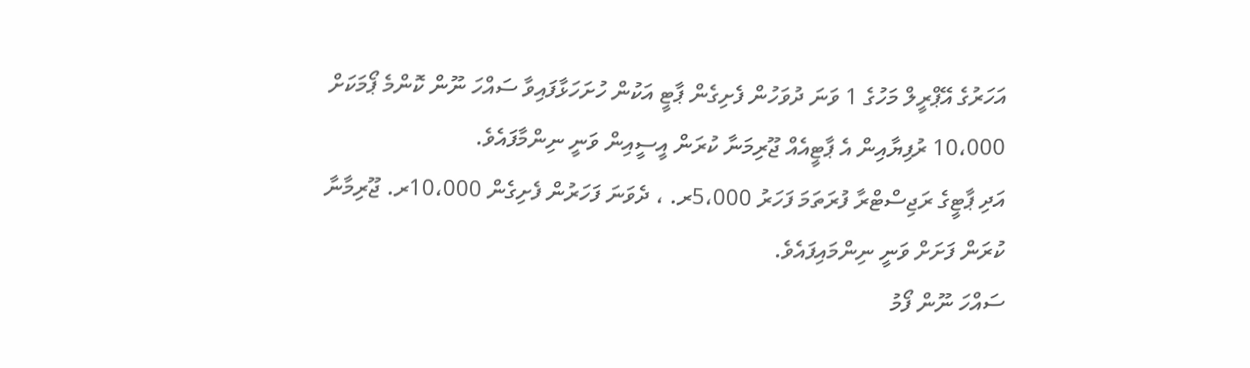އަހަރުގެ އޭޕްރީލް މަހުގެ 1 ވަނަ ދުވަހުން ފެށިގެން ޕާޓީ އަކުން ހުށަހަޅާފައިވާ ސައްހަ ނޫން ކޮންމެ ޕޯމަކަށް 10،000 ރުފިޔާއިން އެ ޕާޓީއެއް ޖޫރިމަނާ ކުރަން އީސީއިން ވަނީ ނިންމާފައެވެ.
އަދި ޕާޓީގެ ރަޖިސްޓްރާ ފުރަތަމަ ފަހަރު 5،000ރ. ، ދެވަނަ ފަހަރުން ފެށިގެން 10،000ރ. ޖޫރިމާނާ ކުރަން ފަށަށް ވަނީ ނިންމައިފައެވެ.
ސައްހަ ނޫން ފޯމު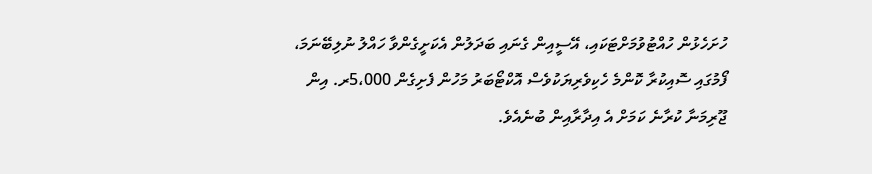ހުށަހެޅުން ހުއްޓުވުމަށްޓަކައި، އޭސީއިން ގެނައި ބަދަލުން އެކަށީގެންވާ ހައްލު ނުލިބޭނަމަ، ފޯމުގައި ސޮއިކުރާ ކޮންމެ ހެކިވެރިޔަކުވެސް އޮކްޓޯބަރު މަހުން ފެށިގެން 5،000ރ. އިން ޖޫރިމަނާ ކުރާނެ ކަމަށް އެ އިދާރާއިން ބުނެއެވެ.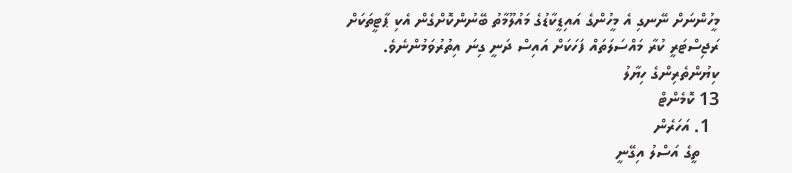މީހުންނަށް ނޭނގި އެ މީހުންގެ އައިޑީކާޑުގެ މައުލޫމާތު ބޭނުންކޮށްގެން އެކި ޕާޓީތަކަށް ރަޖިސްޓަރީ ކުރާ މައްސަލަތައް ފަހަކަށް އައިސް ދަނީ ގިނަ އިތުރުވަމުންނެވެ.
ކިޔުންތެރިންގެ ހިޔާލު
13 ކޮމެންޓް
  1. އަހަރެން
    ތީގެ އަސްލު އިގޭނީ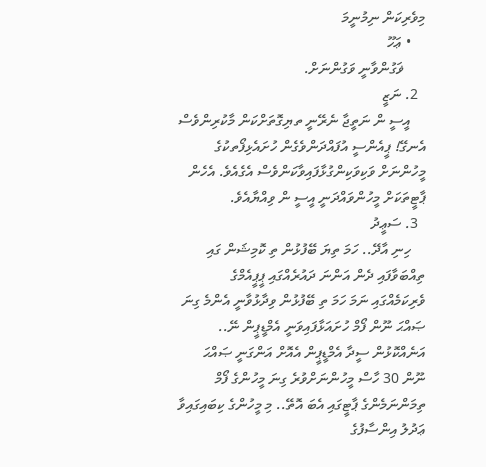މިވެރިކަން ނިމުނީމަ
    • ޢަހޫ
      ޥަގުންވާނީ ވަގުންނަށް.
  2. ނަޒީ
    އީސީ ން ނަތީޖާ ނެރޭނީ ތޔިގޮތަށްކަން މާކުރިންވެސް އެނގޭ! ޕީއެންސީ އުފައްދަންވެގެން ހުށައެޅިފޯތކުގެ މީހުންނަށް ވަކިވަކިންގުޅާފައިވާކަންވެސް އެގެއެވެ. އެހެން ޕާޓީތަކަށް މީހުންވައްދަނީ އީސީ ން ވިއްޔާއެވެ.
  3. ސަޢީދު
    ހިނި އާދޭ.. ހަމަ ތިޔަ ބޭފުޅުން ތި ކޮމިޝަން ގައި ތިއްބަވާފައި ދެން އަންނަ ދައުރެއްގައި ޕީޕީއެމްގެ ވެރިކަމެއްގައި ނަމަ ހަމަ ތި ބޭފުޅުން ވިދާޅުވާނީ އެންމެ ގިނަ ޞައްޙަ ނޫން ފޯމް ހުށައަޅާފައިވަނީ އެމްޑީޕީން ނޭ.. އަނެއްކޮޅުން ސީދާ އެމްޑީޕީން އެއޮށް އަންގަނީ ޞައްޙަ ނޫން 30 ހާސް މީހުންނަށްވުރެ ގިނަ މީހުންގެ ފޯމް ތިމަންނަމެންގެ ޕާޓީގައި އެބަ އޮތޭ.. މި މީހުންގެ ކިބައިގައިވާ ޢަދުލު އިންސާފުގެ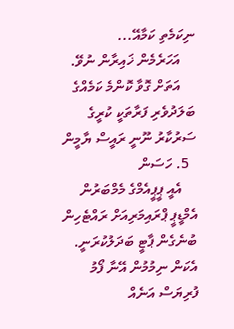ނިކަމެތި ކަމާއޭ...
    އަހަރެމެން ޚައިރާން ނުވޭ.
    އަތަށް ގޮވާ ކޮންމެ ކަމެއްގެ ބަލަދުވެރި ފަރާތަކީ ކުރީގެ ސަރުކާރު ނޫނީ ރައީސް ޔާމީން
  5. ހަސަން
    އެއީ ޕީޕީއެމްގެ މެމްބަރުން އެމްޑީޕީ ޕްރައިމަރިއަށް ރައްޓެހިން ބުނެގެން ޕާޓީ ބަދަލުކުރަނީ. އެކަން ނިމުމުން އޭނާ ފޯމު ފުރިޔަސް އަނެއް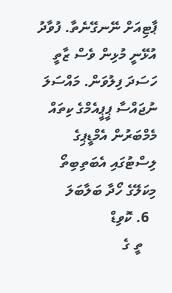ޕާޓިއަށް ނޭނގޭނެތާ. ފުވާދު އުޅޭނީ މުޅިން ވެސް ޒާތީ ހަސަދަ ފިލުވަން. މައްސަލަ ނުޖައްސާ ޕީޕީއެމްގެ ކިތައް މެމްބަރުން އެމްޑީޕިގެ ލިސްޓުގައި އެބަތިބިތޯ މިކަލޭގެ ހޯދާ ބަލާބަލަ
  6. ކޮވިޑް
    ތީ ގެ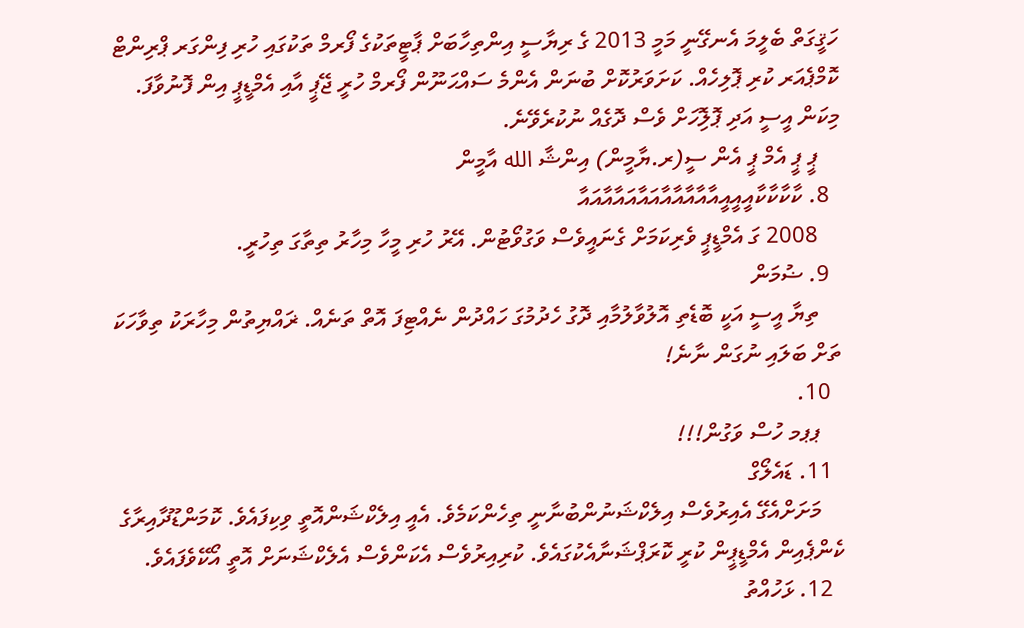ހަޤީގަތް ބެލީމަ އެނގޭނީ މަމީ 2013 ގެ ރިޔާސީ އިންތިހާބަށް ޕާޓީތަކުގެ ފޯރމް ތަކުގައި ހުރި ފިންގަރ ޕްރިންޓް ކޮމްޕެއަރ ކުރި ޕޮލިހެއް. ކަށަވަރުކޮށް ބުނަން އެންމެ ސައްޙަނޫން ފޯރމް ހުރީ ޖޭޕީ އާއި އެމްޑީޕީ އިން ފޮނުވާފަ. މިކަން އީސީ އަދި ޕޮލިޮހަށް ވެސް ދޮގެއް ނުކުރެވޭނެ.
    ޕީ ޕީ އެމް ޕީ އެން ސީ(ރ.ޔާމީން) އިންޝާ الله އާމީން
  8. ކާކާކާކާއީއީއީއާއާއާއާއާއައާއައާއާއައާ
    2008 ގަ އެމްޑީޕީ ވެރިކަމަށް ގެނައީވެސް ވަގުވޯޓުން. އޭރު ހުރި މީހާ މިހާރު ތިތާގަ ތިހުރީ.
  9. ޟުމަން
    ތިޔާ އީސީ އަކީ ބޮޑެތި އޮލުވާލުމާއި ދޮގު ހެދުމުގަ ހައްދުން ނެއްޓިފަ އޮތް ތަނެއް. ޜައްޔިތުން މިހާރަކު ތިވާހަކަ ތަށް ބަލައި ނުގަން ނާނެ!
  10.
    ޕޕމ ހުސް ވަގުން!!!
  11. ޑައެލޯގް
    މަށަށްއެގޭ އެއިރުވެސް އިލެކްޝަނުންބުނާނީ ތިހެންކަމެވެ. އެއީ އިލެކްޝަންއޮތީ ވިކިފައެވެ. ކޮމަންޑޫދާއިރާގެ ކެންޕެއިން އެމްޑީޕީން ކުރީ ކޮރަޕްޝަނާއެކުގައެވެ. ކުރިއިރުވެސް އެކަންވެސް އެލެކްޝަނަށް އޮތީ އޯކޭވެފައެވެ.
  12. ޅަހުއްތު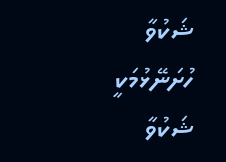ޝަކުވާ ހުށަނޭޅުމަކީ ޝަކުވާ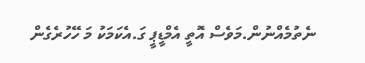ނެތުމެއްނުން.މަވެސް އޮތީ އެމްޑީޕީ ގަ.އެކަމަކު މަ ހޭހުރެގެން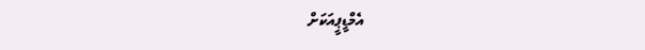އެމްޑީޕީއަކަށް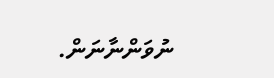ނުވަންނާނަން.